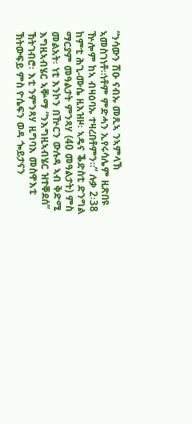“ንሳውን ሽዑ ናብኡ መጺኣ ንኣምላኽ ኣመስገነቶ።ነቶም ምድሓን ኢየሩሳሌም ዚጽበዩ ዅሎም ከኣ ብዛዕባኡ ተዛረበቶምን።” ሉቃ 2፡38 ከምቲ ሕጊ-ሙሴ ዚእዝዞ፡ ኣዴና ቕድስቲ ድንግል ማርያም መዓልታት ምንጻሃ (40 መዓልታት) ምስ መልአት፡ ነቲ እንኮን በዅርን ውሉዳ ኣብ ቅድሚ እግዚኣብሄር ኣቝማ “ንእግዚኣብሄር ዝተቐደሰ” ኽትገብሮ፡ እቲ ንምንጻሃ ዚግባእ መስዋእቲ ኽትውፍይ ምስ ዮሴፍን ወዳ ጐይታናን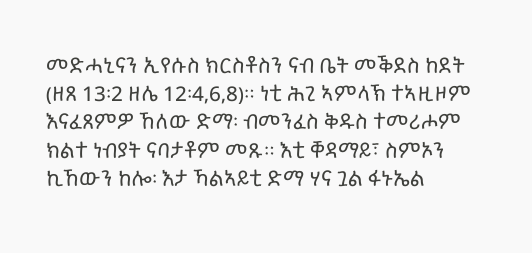መድሓኒናን ኢየሱስ ክርስቶስን ናብ ቤት መቕደስ ከደት (ዘጸ 13፡2 ዘሌ 12፡4,6,8)። ነቲ ሕጊ ኣምላኽ ተኣዚዞም እናፈጸምዎ ኸለው ድማ፡ ብመንፈስ ቅዱስ ተመሪሖም ክልተ ነብያት ናባታቶም መጹ። እቲ ቐዳማይ፣ ስምኦን ኪኸውን ከሎ፡ እታ ኻልኣይቲ ድማ ሃና ጓል ፋኑኤል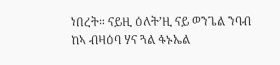ነበረት። ናይዚ ዕለት’ዚ ናይ ወንጌል ንባብ ከኣ ብዛዕባ ሃና ጓል ፋኑኤል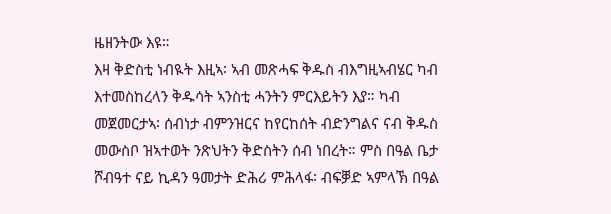ዜዘንትው እዩ።
እዛ ቅድስቲ ነብዪት እዚኣ፡ ኣብ መጽሓፍ ቅዱስ ብእግዚኣብሄር ካብ እተመስከረላን ቅዱሳት ኣንስቲ ሓንትን ምርእይትን እያ። ካብ መጀመርታኣ፡ ሰብነታ ብምንዝርና ከየርከሰት ብድንግልና ናብ ቅዱስ መውስቦ ዝኣተወት ንጽህትን ቅድስትን ሰብ ነበረት። ምስ በዓል ቤታ ሾብዓተ ናይ ኪዳን ዓመታት ድሕሪ ምሕላፋ፡ ብፍቓድ ኣምላኽ በዓል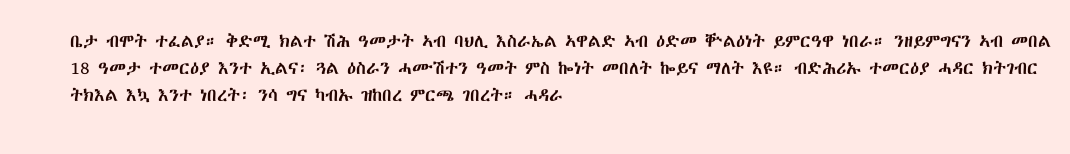ቤታ ብሞት ተፈልያ። ቅድሚ ክልተ ሽሕ ዓመታት ኣብ ባህሊ እስራኤል ኣዋልድ ኣብ ዕድመ ቝልዕነት ይምርዓዋ ነበራ። ንዘይምግናን ኣብ መበል 18 ዓመታ ተመርዕያ እንተ ኢልና፡ ጓል ዕስራን ሓሙሽተን ዓመት ምስ ኰነት መበለት ኰይና ማለት እዩ። ብድሕሪኡ ተመርዕያ ሓዳር ክትገብር ትክእል እኳ እንተ ነበረት፡ ንሳ ግና ካብኡ ዝከበረ ምርጫ ገበረት። ሓዳራ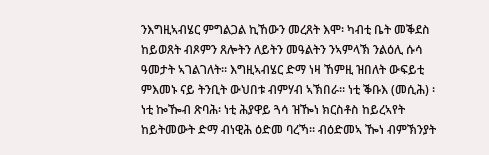ንእግዚኣብሄር ምግልጋል ኪኸውን መረጸት እሞ፡ ካብቲ ቤት መቕደስ ከይወጸት ብጾምን ጸሎትን ለይትን መዓልትን ንኣምላኽ ንልዕሊ ሱሳ ዓመታት ኣገልገለት። እግዚኣብሄር ድማ ነዛ ኸምዚ ዝበለት ውፍይቲ ምእመኑ ናይ ትንቢት ውህበቱ ብምሃብ ኣኽበራ። ነቲ ቕቡእ (መሲሕ) ፡ ነቲ ኰዀብ ጽባሕ፡ ነቲ ሕያዋይ ጓሳ ዝዀነ ክርስቶስ ከይረኣየት ከይትመውት ድማ ብነዊሕ ዕድመ ባረኻ። ብዕድመኣ ዀነ ብምኽንያት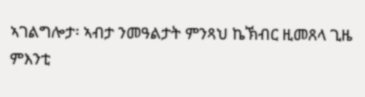ኣገልግሎታ፡ ኣብታ ንመዓልታት ምንጻህ ኬኽብር ዚመጸላ ጊዜ ምእንቲ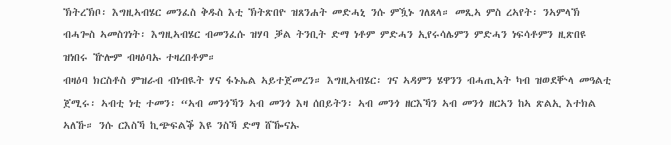ኽትረኽቦ፡ እግዚኣብሄር መንፈስ ቅዱስ እቲ ኽትጽበዮ ዝጸንሐት መድሓኒ ንሱ ምዃኑ ገለጸላ። መጺኣ ምስ ረኣየት፡ ንኣምላኽ ብሓጐስ ኣመስገነት፡ እግዚኣብሄር ብመንፈሱ ዝሃባ ቓል ትንቢት ድማ ነቶም ምድሓን ኢየሩሳሌምን ምድሓን ነፍሳቶምን ዚጽበዩ ዝነበሩ ዅሎም ብዛዕባኡ ተዛረበቶም።
ብዛዕባ ክርስቶስ ምዝራብ ብነብዪት ሃና ፋኑኤል ኣይተጀመረን። እግዚኣብሄር፡ ገና ኣዳምን ሄዋንን ብሓጢኣት ካብ ዝወደቝላ መዓልቲ ጀሚሩ፡ ኣብቲ ነቲ ተመን፡ “ኣብ መንጎኻን ኣብ መንጎ እዛ ሰበይትን፡ ኣብ መንጎ ዘርእኻን ኣብ መንጎ ዘርኣን ከኣ ጽልኢ እተክል ኣለኹ። ንሱ ርእስኻ ኪጭፍልቕ እዩ ንስኻ ድማ ሸዀናኡ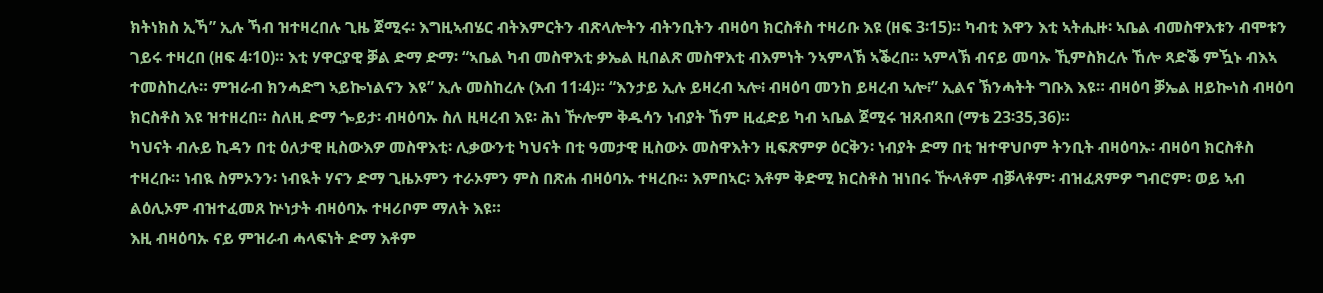ክትነክስ ኢኻ” ኢሉ ኻብ ዝተዛረበሉ ጊዜ ጀሚሩ፡ እግዚኣብሄር ብትእምርትን ብጽላሎትን ብትንቢትን ብዛዕባ ክርስቶስ ተዛሪቡ እዩ (ዘፍ 3፡15)። ካብቲ እዋን እቲ ኣትሒዙ፡ ኣቤል ብመስዋእቱን ብሞቱን ገይሩ ተዛረበ (ዘፍ 4፡10)። እቲ ሃዋርያዊ ቓል ድማ ድማ፡ “ኣቤል ካብ መስዋእቲ ቃኤል ዚበልጽ መስዋእቲ ብእምነት ንኣምላኽ ኣቕረበ። ኣምላኽ ብናይ መባኡ ኺምስክረሉ ኸሎ ጻድቕ ምዃኑ ብእኣ ተመስከረሉ። ምዝራብ ክንሓድግ ኣይኰነልናን እዩ” ኢሉ መስከረሉ (እብ 11፡4)። “እንታይ ኢሉ ይዛረብ ኣሎ፧ ብዛዕባ መንከ ይዛረብ ኣሎ፧” ኢልና ኽንሓትት ግቡእ እዩ። ብዛዕባ ቓኤል ዘይኰነስ ብዛዕባ ክርስቶስ እዩ ዝተዘረበ። ስለዚ ድማ ጐይታ፡ ብዛዕባኡ ስለ ዚዛረብ እዩ፡ ሕነ ዅሎም ቅዱሳን ነብያት ኸም ዚፈድይ ካብ ኣቤል ጀሚሩ ዝጸብጻበ (ማቴ 23፡35,36)።
ካህናት ብሉይ ኪዳን በቲ ዕለታዊ ዚስውእዎ መስዋእቲ፡ ሊቃውንቲ ካህናት በቲ ዓመታዊ ዚስውኦ መስዋእትን ዚፍጽምዎ ዕርቅን፡ ነብያት ድማ በቲ ዝተዋህቦም ትንቢት ብዛዕባኡ፡ ብዛዕባ ክርስቶስ ተዛረቡ። ነብዪ ስምኦንን፡ ነብዪት ሃናን ድማ ጊዜኦምን ተራኦምን ምስ በጽሐ ብዛዕባኡ ተዛረቡ። እምበኣር፡ እቶም ቅድሚ ክርስቶስ ዝነበሩ ዅላቶም ብቓላቶም፡ ብዝፈጸምዎ ግብሮም፡ ወይ ኣብ ልዕሊኦም ብዝተፈመጸ ኵነታት ብዛዕባኡ ተዛሪቦም ማለት እዩ።
እዚ ብዛዕባኡ ናይ ምዝራብ ሓላፍነት ድማ እቶም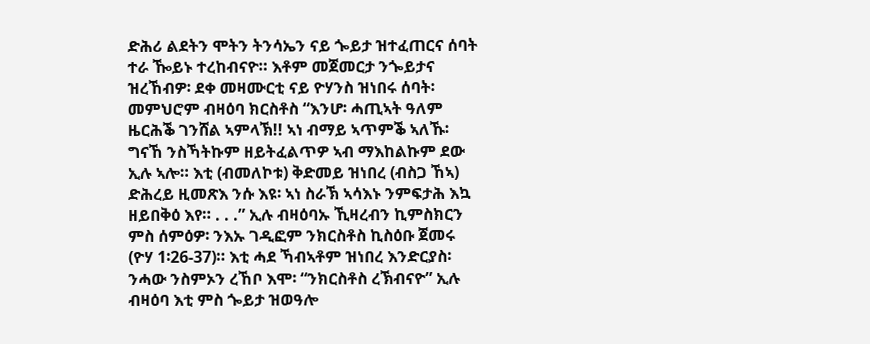ድሕሪ ልደትን ሞትን ትንሳኤን ናይ ጐይታ ዝተፈጠርና ሰባት ተራ ዀይኑ ተረከብናዮ። እቶም መጀመርታ ንጐይታና ዝረኸብዎ፡ ደቀ መዛሙርቲ ናይ ዮሃንስ ዝነበሩ ሰባት፡ መምህሮም ብዛዕባ ክርስቶስ “እንሆ፡ ሓጢኣት ዓለም ዜርሕቕ ገንሸል ኣምላኽ!! ኣነ ብማይ ኣጥምቕ ኣለኹ፡ ግናኸ ንስኻትኩም ዘይትፈልጥዎ ኣብ ማእከልኩም ደው ኢሉ ኣሎ። እቲ (ብመለኮቱ) ቅድመይ ዝነበረ (ብስጋ ኸኣ) ድሕረይ ዚመጽእ ንሱ እዩ፡ ኣነ ስራኽ ኣሳእኑ ንምፍታሕ እኳ ዘይበቅዕ እየ። . . .” ኢሉ ብዛዕባኡ ኺዛረብን ኪምስክርን ምስ ሰምዕዎ፡ ንእኡ ገዲፎም ንክርስቶስ ኪስዕቡ ጀመሩ (ዮሃ 1፡26-37)። እቲ ሓደ ኻብኣቶም ዝነበረ እንድርያስ፡ ንሓው ንስምኦን ረኸቦ እሞ፡ “ንክርስቶስ ረኽብናዮ” ኢሉ ብዛዕባ እቲ ምስ ጐይታ ዝወዓሎ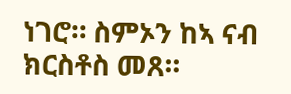ነገሮ። ስምኦን ከኣ ናብ ክርስቶስ መጸ።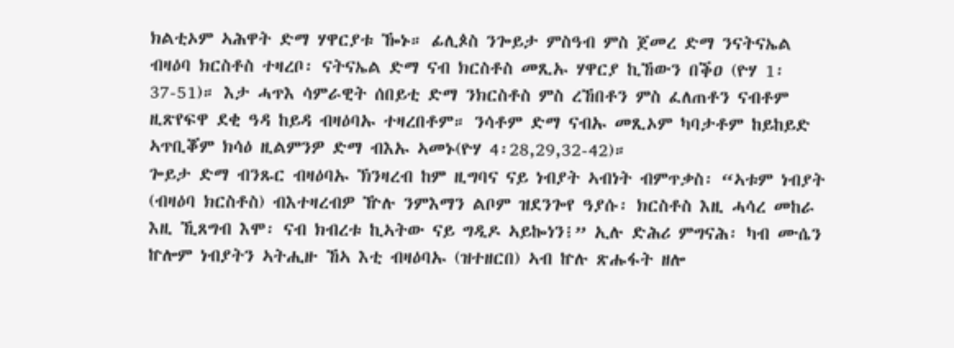ክልቲኦም ኣሕዋት ድማ ሃዋርያቱ ዀኑ። ፊሊጶስ ንጐይታ ምስዓብ ምስ ጀመረ ድማ ንናትናኤል ብዛዕባ ክርስቶስ ተዛረቦ፡ ናትናኤል ድማ ናብ ክርስቶስ መጺኡ ሃዋርያ ኪኸውን በቕዐ (ዮሃ 1፡37-51)። እታ ሓጥእ ሳምራዊት ሰበይቲ ድማ ንክርስቶስ ምስ ረኸበቶን ምስ ፈለጠቶን ናብቶም ዚጽየፍዋ ደቂ ዓዳ ከይዳ ብዛዕባኡ ተዛረበቶም። ንሳቶም ድማ ናብኡ መጺኦም ካባታቶም ከይከይድ ኣጥቢቖም ክሳዕ ዚልምንዎ ድማ ብእኡ ኣመኑ(ዮሃ 4፡28,29,32-42)።
ጐይታ ድማ ብንጹር ብዛዕባኡ ኽንዛረብ ከም ዚግባና ናይ ነብያት ኣብነት ብምጥቃስ፡ “ኣቱም ነብያት (ብዛዕባ ክርስቶስ) ብእተዛረብዎ ዅሉ ንምእማን ልቦም ዝደንጐየ ዓያሱ፡ ክርስቶስ እዚ ሓሳረ መከራ እዚ ኺጸግብ እሞ፡ ናብ ክብረቱ ኪኣትው ናይ ግዲዶ ኣይኰነን፧” ኢሉ ድሕሪ ምግናሕ፡ ካብ ሙሴን ኵሎም ነብያትን ኣትሒዙ ኸኣ እቲ ብዛዕባኡ (ዝተዘርበ) ኣብ ኵሉ ጽሑፋት ዘሎ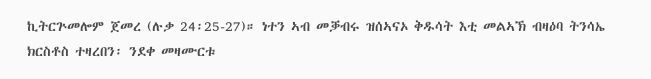ኪትርጕመሎም ጀመረ (ሉቃ 24፡25-27)። ነተን ኣብ መቓብሩ ዝሰኣናኦ ቅዱሳት እቲ መልኣኽ ብዛዕባ ትንሳኤ ክርስቶስ ተዛረበን፡ ንደቀ መዛሙርቱ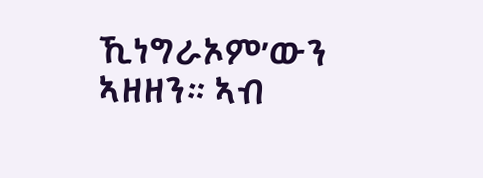ኺነግራኦም’ውን ኣዘዘን። ኣብ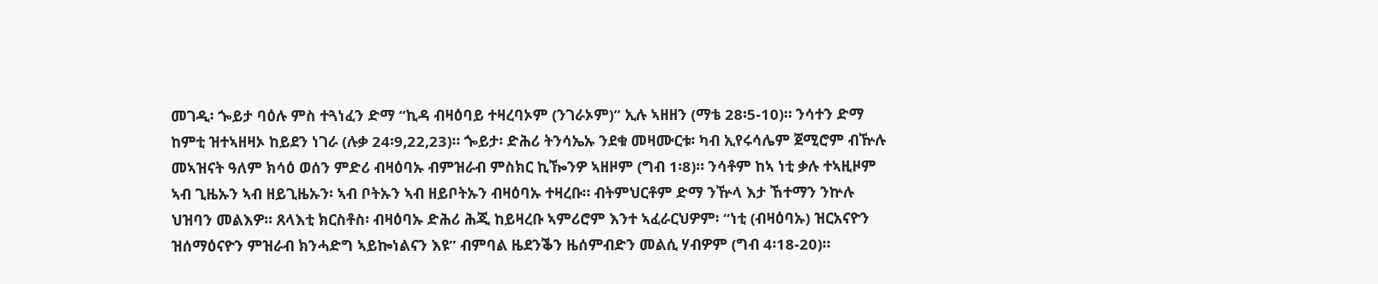መገዲ፡ ጐይታ ባዕሉ ምስ ተጓነፈን ድማ “ኪዳ ብዛዕባይ ተዛረባኦም (ንገራኦም)” ኢሉ ኣዘዘን (ማቴ 28፡5-10)። ንሳተን ድማ ከምቲ ዝተኣዘዛኦ ከይደን ነገራ (ሉቃ 24፡9,22,23)። ጐይታ፡ ድሕሪ ትንሳኤኡ ንደቁ መዛሙርቱ፡ ካብ ኢየሩሳሌም ጀሚሮም ብዅሉ መኣዝናት ዓለም ክሳዕ ወሰን ምድሪ ብዛዕባኡ ብምዝራብ ምስክር ኪዀንዎ ኣዘዞም (ግብ 1፡8)። ንሳቶም ከኣ ነቲ ቃሉ ተኣዚዞም ኣብ ጊዜኡን ኣብ ዘይጊዜኡን፡ ኣብ ቦትኡን ኣብ ዘይቦትኡን ብዛዕባኡ ተዛረቡ። ብትምህርቶም ድማ ንዅላ እታ ኸተማን ንኵሉ ህዝባን መልእዎ። ጸላእቲ ክርስቶስ፡ ብዛዕባኡ ድሕሪ ሕጂ ከይዛረቡ ኣምሪሮም እንተ ኣፈራርህዎም፡ “ነቲ (ብዛዕባኡ) ዝርአናዮን ዝሰማዕናዮን ምዝራብ ክንሓድግ ኣይኰነልናን እዩ” ብምባል ዜደንቕን ዜሰምብድን መልሲ ሃብዎም (ግብ 4፡18-20)።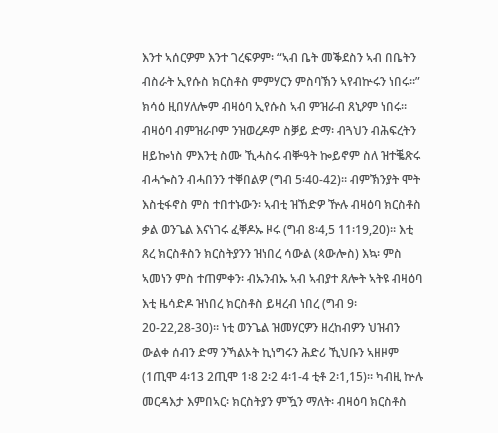እንተ ኣሰርዎም እንተ ገረፍዎም፡ “ኣብ ቤት መቕደስን ኣብ በቤትን ብስራት ኢየሱስ ክርስቶስ ምምሃርን ምስባኽን ኣየብኵሩን ነበሩ።” ክሳዕ ዚበሃለሎም ብዛዕባ ኢየሱስ ኣብ ምዝራብ ጸኒዖም ነበሩ። ብዛዕባ ብምዝራቦም ንዝወረዶም ስቓይ ድማ፡ ብጓህን ብሕፍረትን ዘይኰነስ ምእንቲ ስሙ ኺሓስሩ ብቝዓት ኰይኖም ስለ ዝተቘጽሩ ብሓጐስን ብሓበንን ተቐበልዎ (ግብ 5፡40-42)። ብምኽንያት ሞት እስቲፋኖስ ምስ ተበተኑውን፡ ኣብቲ ዝኸድዎ ዅሉ ብዛዕባ ክርስቶስ ቃል ወንጌል እናነገሩ ፈቐዶኡ ዞሩ (ግብ 8፡4,5 11፡19,20)። እቲ ጸረ ክርስቶስን ክርስትያንን ዝነበረ ሳውል (ጳውሎስ) እኳ፡ ምስ ኣመነን ምስ ተጠምቀን፡ ብኡንብኡ ኣብ ኣብያተ ጸሎት ኣትዩ ብዛዕባ እቲ ዜሳድዶ ዝነበረ ክርስቶስ ይዛረብ ነበረ (ግብ 9፡20-22,28-30)። ነቲ ወንጌል ዝመሃርዎን ዘረከብዎን ህዝብን ውልቀ ሰብን ድማ ንኻልኦት ኪነግሩን ሕድሪ ኺህቡን ኣዘዞም (1ጢሞ 4፡13 2ጢሞ 1፡8 2፡2 4፡1-4 ቲቶ 2፡1,15)። ካብዚ ኵሉ መርዳእታ እምበኣር፡ ክርስትያን ምዃን ማለት፡ ብዛዕባ ክርስቶስ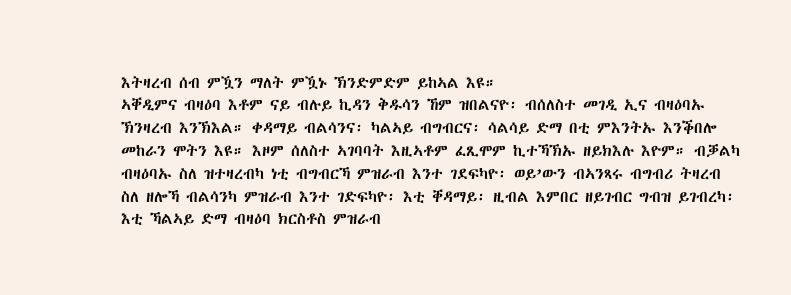እትዛረብ ሰብ ምዃን ማለት ምዃኑ ኽንድምድም ይከኣል እዩ።
ኣቐዲምና ብዛዕባ እቶም ናይ ብሉይ ኪዳን ቅዱሳን ኸም ዝበልናዮ፡ ብሰለስተ መገዲ ኢና ብዛዕባኡ ኽንዛረብ እንኽእል። ቀዳማይ ብልሳንና፡ ካልኣይ ብግብርና፡ ሳልሳይ ድማ በቲ ምእንትኡ እንቕበሎ መከራን ሞትን እዩ። እዞም ሰለስተ ኣገባባት እዚኣቶም ፈጺሞም ኪተኻኽኡ ዘይክእሉ እዮም። ብቓልካ ብዛዕባኡ ስለ ዝተዛረብካ ነቲ ብግብርኻ ምዝራብ እንተ ገደፍካዮ፡ ወይ’ውን ብኣንጻሩ ብግብሪ ትዛረብ ስለ ዘሎኻ ብልሳንካ ምዝራብ እንተ ገድፍካዮ፡ እቲ ቐዳማይ፡ ዚብል እምበር ዘይገብር ግብዝ ይገብረካ፡ እቲ ኻልኣይ ድማ ብዛዕባ ክርስቶስ ምዝራብ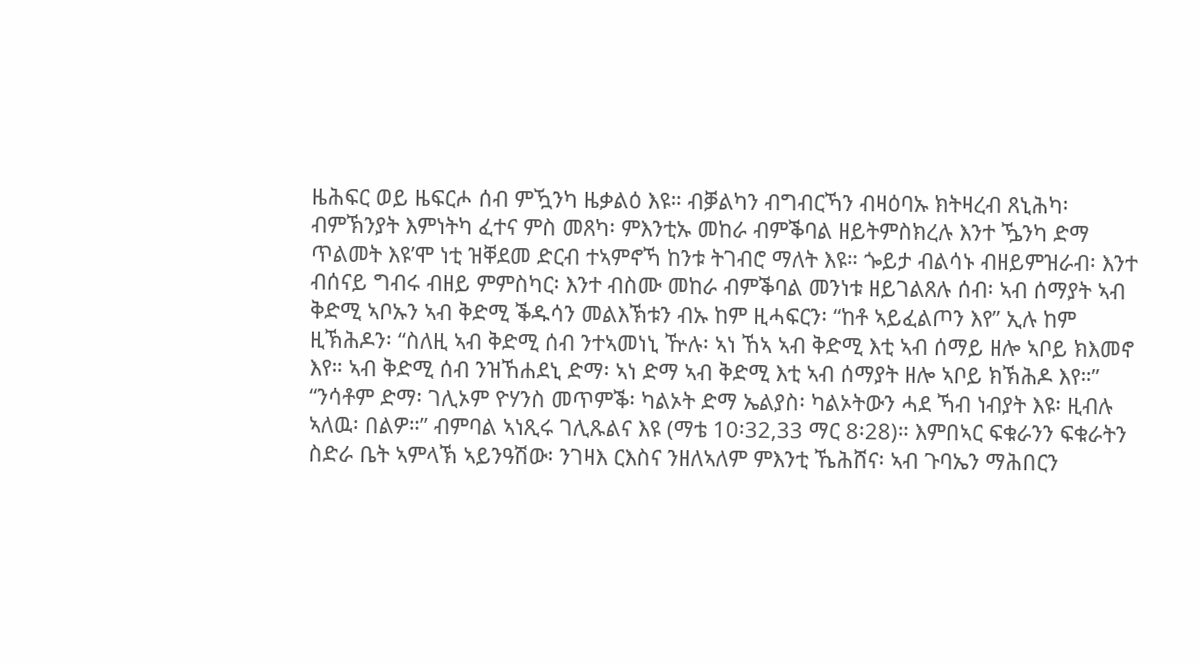ዜሕፍር ወይ ዜፍርሖ ሰብ ምዃንካ ዜቃልዕ እዩ። ብቓልካን ብግብርኻን ብዛዕባኡ ክትዛረብ ጸኒሕካ፡ ብምኽንያት እምነትካ ፈተና ምስ መጸካ፡ ምእንቲኡ መከራ ብምቕባል ዘይትምስክረሉ እንተ ዄንካ ድማ ጥልመት እዩ’ሞ ነቲ ዝቐደመ ድርብ ተኣምኖኻ ከንቱ ትገብሮ ማለት እዩ። ጐይታ ብልሳኑ ብዘይምዝራብ፡ እንተ ብሰናይ ግብሩ ብዘይ ምምስካር፡ እንተ ብስሙ መከራ ብምቕባል መንነቱ ዘይገልጸሉ ሰብ፡ ኣብ ሰማያት ኣብ ቅድሚ ኣቦኡን ኣብ ቅድሚ ቕዱሳን መልእኽቱን ብኡ ከም ዚሓፍርን፡ “ከቶ ኣይፈልጦን እየ” ኢሉ ከም ዚኽሕዶን፡ “ስለዚ ኣብ ቅድሚ ሰብ ንተኣመነኒ ዅሉ፡ ኣነ ኸኣ ኣብ ቅድሚ እቲ ኣብ ሰማይ ዘሎ ኣቦይ ክእመኖ እየ። ኣብ ቅድሚ ሰብ ንዝኸሐደኒ ድማ፡ ኣነ ድማ ኣብ ቅድሚ እቲ ኣብ ሰማያት ዘሎ ኣቦይ ክኽሕዶ እየ።” “ንሳቶም ድማ፡ ገሊኦም ዮሃንስ መጥምቕ፡ ካልኦት ድማ ኤልያስ፡ ካልኦትውን ሓደ ኻብ ነብያት እዩ፡ ዚብሉ ኣለዉ፡ በልዎ።” ብምባል ኣነጺሩ ገሊጹልና እዩ (ማቴ 10፡32,33 ማር 8፡28)። እምበኣር ፍቁራንን ፍቁራትን ስድራ ቤት ኣምላኽ ኣይንዓሽው፡ ንገዛእ ርእስና ንዘለኣለም ምእንቲ ኼሕሸና፡ ኣብ ጉባኤን ማሕበርን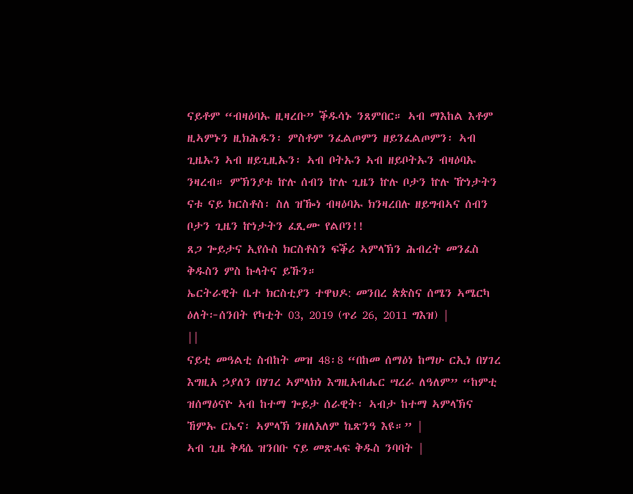ናይቶም “ብዛዕባኡ ዚዛረቡ” ቕዱሳኑ ንጸምበር። ኣብ ማእከል እቶም ዚኣምኑን ዚክሕዱን፡ ምስቶም ንፈልጦምን ዘይንፈልጦምን፡ ኣብ ጊዜኡን ኣብ ዘይጊዚኡን፡ ኣብ ቦትኡን ኣብ ዘይቦትኡን ብዛዕባኡ ንዛረብ። ምኽንያቱ ኵሉ ሰብን ኵሉ ጊዜን ኵሉ ቦታን ኵሉ ዅነታትን ናቱ ናይ ክርስቶስ፡ ስለ ዝዀነ ብዛዕባኡ ክንዛረበሉ ዘይግብኣና ሰብን ቦታን ጊዜን ኵነታትን ፈጺሙ የልቦን!!
ጸጋ ጐይታና ኢየሱስ ክርስቶስን ፍቕሪ ኣምላኽን ሕብረት መንፈስ ቅዱስን ምስ ኩላትና ይኹን።
ኤርትራዊት ቤተ ክርስቲያን ተዋህዶ: መንበረ ጵጵስና ሰሜን ኣሜርካ
ዕለት፦ሰንበት የካቲት 03, 2019 (ጥሪ 26, 2011 ግእዝ) |
||
ናይቲ መዓልቲ ስብከት መዝ 48፡8 “በከመ ሰማዕነ ከማሁ ርኢነ በሃገረ እግዚአ ኃያለን በሃገረ ኣምላክነ እግዚአብሔር ሣረራ ለዓለም” “ከምቲ ዝሰማዕናዮ ኣብ ከተማ ጐይታ ሰራዊት፡ ኣብታ ከተማ ኣምላኽና ኸምኡ ርኤና፡ ኣምላኽ ንዘለአለም ኬጽንዓ እዩ።” |
ኣብ ጊዜ ቅዳሴ ዝንበቡ ናይ መጽሓፍ ቅዱስ ንባባት |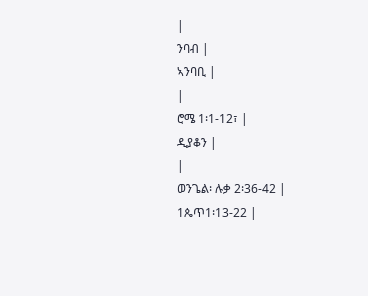|
ንባብ |
ኣንባቢ |
|
ሮሜ 1፡1-12፣ |
ዲያቆን |
|
ወንጌል፡ ሉቃ 2፡36-42 |
1ጴጥ1፡13-22 |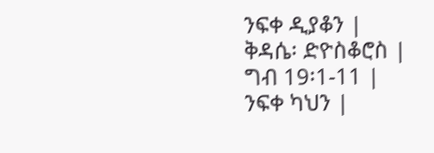ንፍቀ ዲያቆን |
ቅዳሴ፡ ድዮስቆሮስ |
ግብ 19፡1-11 |
ንፍቀ ካህን |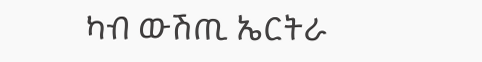ካብ ውሽጢ ኤርትራ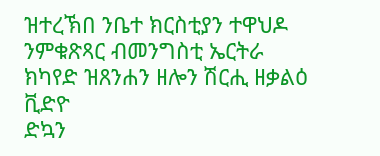ዝተረኽበ ንቤተ ክርስቲያን ተዋህዶ ንምቁጽጻር ብመንግስቲ ኤርትራ ክካየድ ዝጸንሐን ዘሎን ሽርሒ ዘቃልዕ ቪድዮ
ድኳን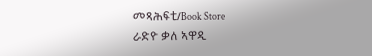መጻሕፍቲ/Book Store
ራድዮ ቃለ ኣዋዲ